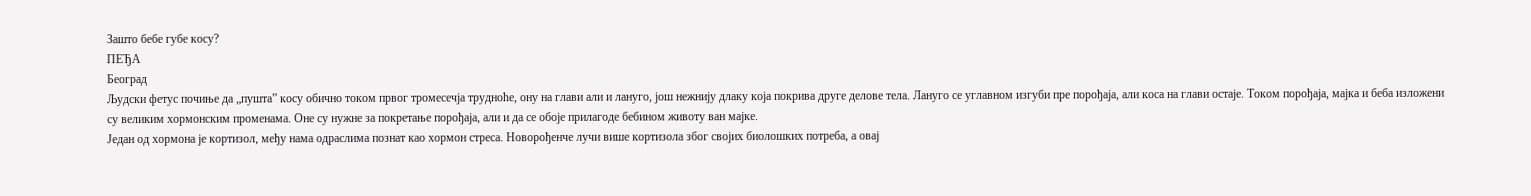Зашто бебе губе косу?
ПЕЂА
Београд
Људски фетус почиње да „пушта” косу обично током првог тромесечја трудноће, ону на глави али и лануго, још нежнију длаку која покрива друге делове тела. Лануго се углавном изгуби пре порођаја, али коса на глави остаје. Током порођаја, мајка и беба изложени су великим хормонским променама. Оне су нужне за покретање порођаја, али и да се обоје прилагоде бебином животу ван мајке.
Један од хормона је кортизол, међу нама одраслима познат као хормон стреса. Новорођенче лучи више кортизола због својих биолошких потреба, а овај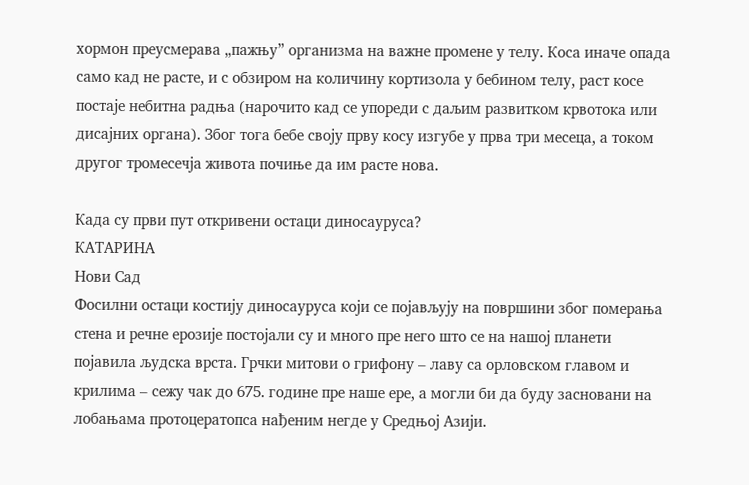хормон преусмерава „пажњу” организма на важне промене у телу. Коса иначе опада само кад не расте, и с обзиром на количину кортизола у бебином телу, раст косе постаје небитна радња (нарочито кад се упореди с даљим развитком крвотока или дисајних органа). Због тога бебе своју прву косу изгубе у прва три месеца, а током другог тромесечја живота почиње да им расте нова.

Када су први пут откривени остаци диносауруса?
КАТАРИНА
Нови Сад
Фосилни остаци костију диносауруса који се појављују на површини због померања стена и речне ерозије постојали су и много пре него што се на нашој планети појавила људска врста. Грчки митови о грифону – лаву са орловском главом и крилима – сежу чак до 675. године пре наше ере, а могли би да буду засновани на лобањама протоцератопса нађеним негде у Средњој Азији.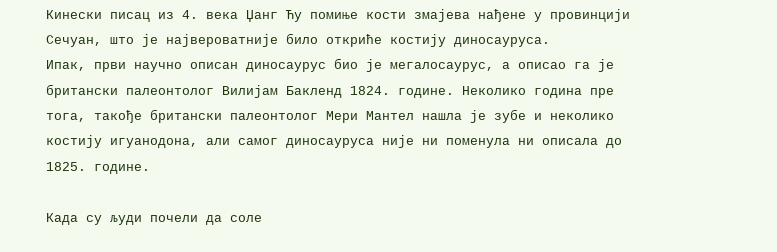Кинески писац из 4. века Џанг Ћу помиње кости змајева нађене у провинцији Сечуан, што је највероватније било откриће костију диносауруса.
Ипак, први научно описан диносаурус био је мегалосаурус, а описао га је британски палеонтолог Вилијам Бакленд 1824. године. Неколико година пре тога, такође британски палеонтолог Мери Мантел нашла је зубе и неколико костију игуанодона, али самог диносауруса није ни поменула ни описала до 1825. године.

Када су људи почели да соле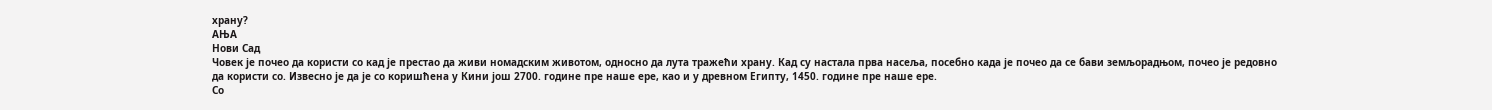храну?
АЊА
Нови Сад
Човек је почео да користи со кад је престао да живи номадским животом, односно да лута тражећи храну. Кад су настала прва насеља, посебно када је почео да се бави земљорадњом, почео је редовно да користи со. Извесно је да је со коришћена у Кини још 2700. године пре наше ере, као и у древном Египту, 1450. године пре наше ере.
Со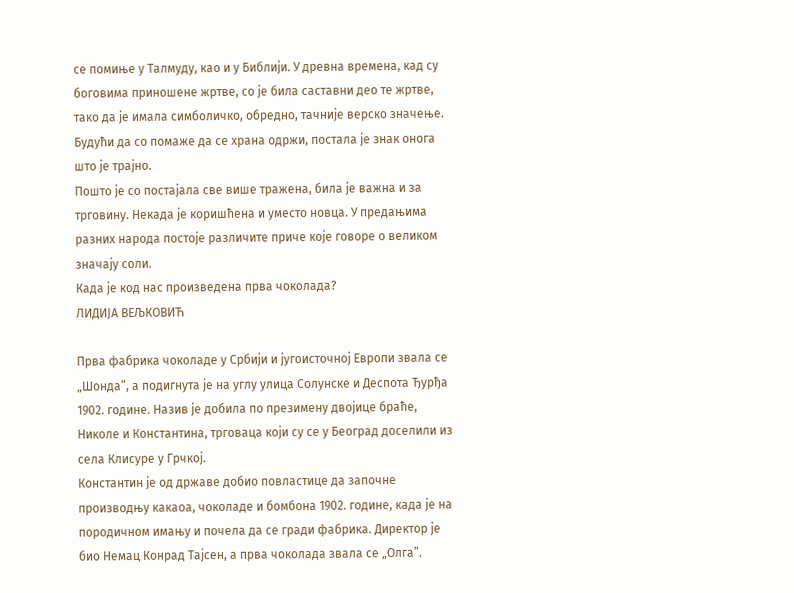се помиње у Талмуду, као и у Библији. У древна времена, кад су боговима приношене жртве, со је била саставни део те жртве, тако да је имала симболичко, обредно, тачније верско значење. Будући да со помаже да се храна одржи, постала је знак онога што је трајно.
Пошто је со постајала све више тражена, била је важна и за трговину. Некада је коришћена и уместо новца. У предањима разних народа постоје различите приче које говоре о великом значају соли.
Када је код нас произведена прва чоколада?
ЛИДИЈА ВЕЉКОВИЋ

Прва фабрика чоколаде у Србији и југоисточној Европи звала се „Шонда”, а подигнута је на углу улица Солунске и Деспота Ђурђа 1902. године. Назив је добила по презимену двојице браће, Николе и Константина, трговаца који су се у Београд доселили из села Клисуре у Грчкој.
Константин је од државе добио повластице да започне производњу какаоа, чоколаде и бомбона 1902. године, када је на породичном имању и почела да се гради фабрика. Директор је био Немац Конрад Тајсен, а прва чоколада звала се „Олга”.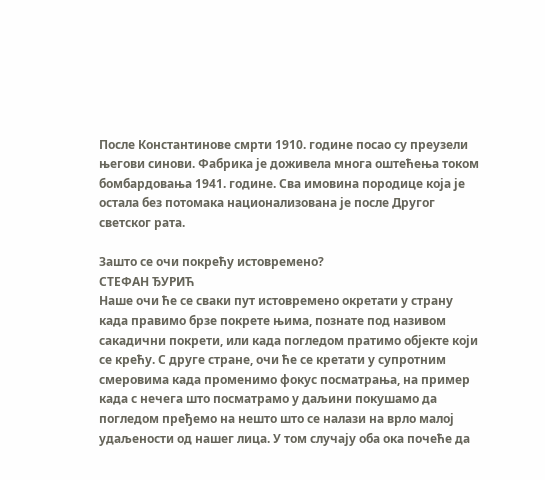После Константинове смрти 1910. године посао су преузели његови синови. Фабрика је доживела многа оштећења током бомбардовања 1941. године. Сва имовина породице која је остала без потомака национализована је после Другог светског рата.

Зашто се очи покрећу истовремено?
СТЕФАН ЂУРИЋ
Наше очи ће се сваки пут истовремено окретати у страну када правимо брзе покрете њима, познате под називом сакадични покрети, или када погледом пратимо објекте који се крећу. С друге стране, очи ће се кретати у супротним смеровима када променимо фокус посматрања, на пример када с нечега што посматрамо у даљини покушамо да погледом пређемо на нешто што се налази на врло малој удаљености од нашег лица. У том случају оба ока почеће да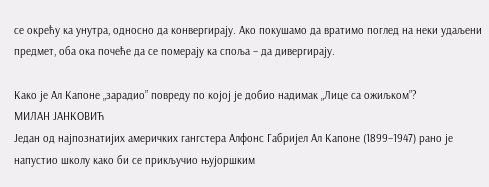се окрећу ка унутра, односно да конвергирају. Ако покушамо да вратимо поглед на неки удаљени предмет, оба ока почеће да се померају ка споља – да дивергирају.

Како је Ал Капоне „зарадио” повреду по којој је добио надимак „Лице са ожиљком”?
МИЛАН ЈАНКОВИЋ
Један од најпознатијих америчких гангстера Алфонс Габријел Ал Капоне (1899–1947) рано је напустио школу како би се прикључио њујоршким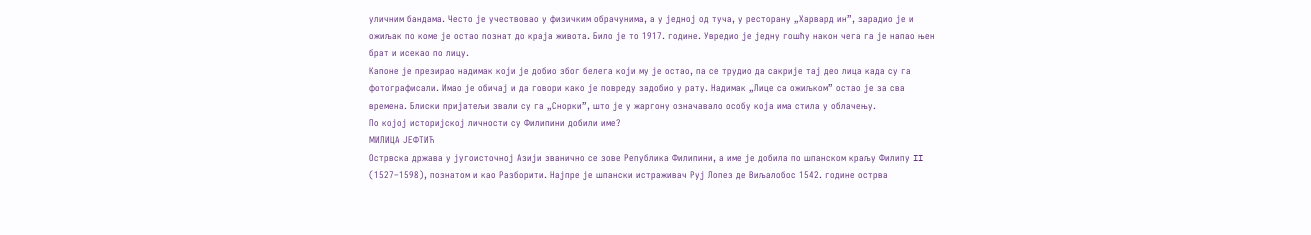уличним бандама. Често је учествовао у физичким обрачунима, а у једној од туча, у ресторану „Харвард ин”, зарадио је и ожиљак по коме је остао познат до краја живота. Било је то 1917. године. Увредио је једну гошћу након чега га је напао њен брат и исекао по лицу.
Капоне је презирао надимак који је добио због белега који му је остао, па се трудио да сакрије тај део лица када су га фотографисали. Имао је обичај и да говори како је повреду задобио у рату. Надимак „Лице са ожиљком” остао је за сва времена. Блиски пријатељи звали су га „Снорки”, што је у жаргону означавало особу која има стила у облачењу.
По којој историјској личности су Филипини добили име?
МИЛИЦА ЈЕФТИЋ
Острвска држава у југоисточној Азији званично се зове Република Филипини, а име је добила по шпанском краљу Филипу II (1527–1598), познатом и као Разборити. Најпре је шпански истраживач Руј Лопез де Виљалобос 1542. године острва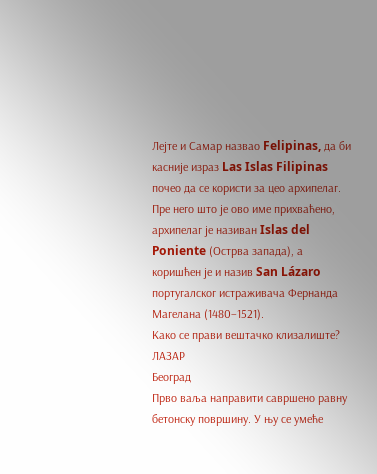Лејте и Самар назвао Felipinas, да би касније израз Las Islas Filipinas почео да се користи за цео архипелаг.
Пре него што је ово име прихваћено, архипелаг је називан Islas del Poniente (Острва запада), а коришћен је и назив San Lázaro португалског истраживача Фернанда Магелана (1480–1521).
Како се прави вештачко клизалиште?
ЛАЗАР
Београд
Прво ваља направити савршено равну бетонску површину. У њу се умеће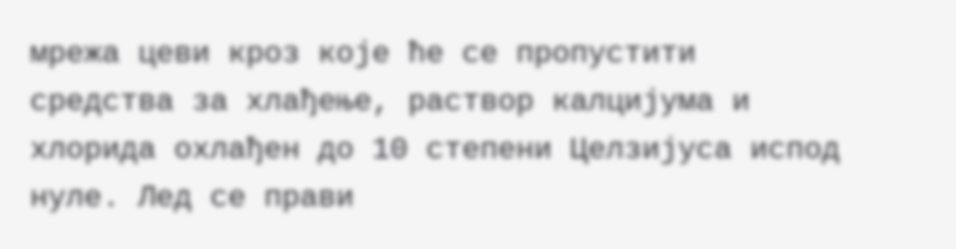мрежа цеви кроз које ће се пропустити средства за хлађење, раствор калцијума и хлорида охлађен до 10 степени Целзијуса испод нуле. Лед се прави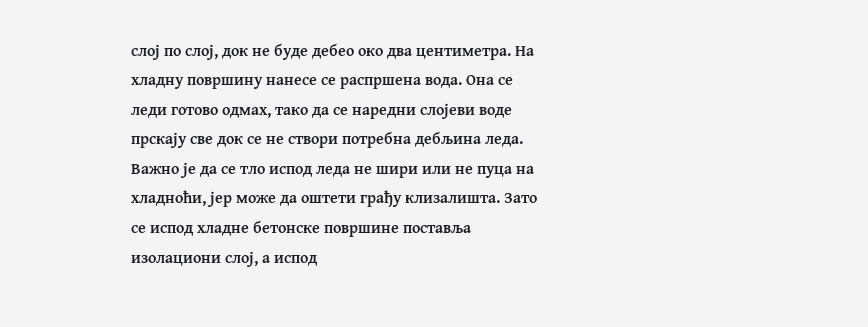слој по слој, док не буде дебео око два центиметра. На хладну површину нанесе се распршена вода. Она се леди готово одмах, тако да се наредни слојеви воде прскају све док се не створи потребна дебљина леда. Важно је да се тло испод леда не шири или не пуца на хладноћи, јер може да оштети грађу клизалишта. Зато се испод хладне бетонске површине поставља изолациони слој, а испод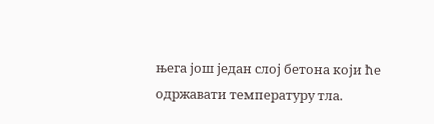њега још један слој бетона који ће одржавати температуру тла.